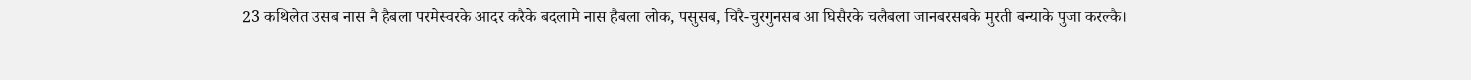23 कथिलेत उसब नास नै हैबला परमेस्वरके आदर करैके बदलामे नास हैबला लोक, पसुसब, चिरै-चुरगुनसब आ घिसैरके चलैबला जानबरसबके मुरती बन्याके पुजा करल्कै।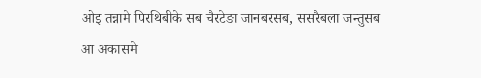ओइ तन्नामे पिरथिबीके सब चैरटेङा जानबरसब, ससरैबला जन्तुसब आ अकासमे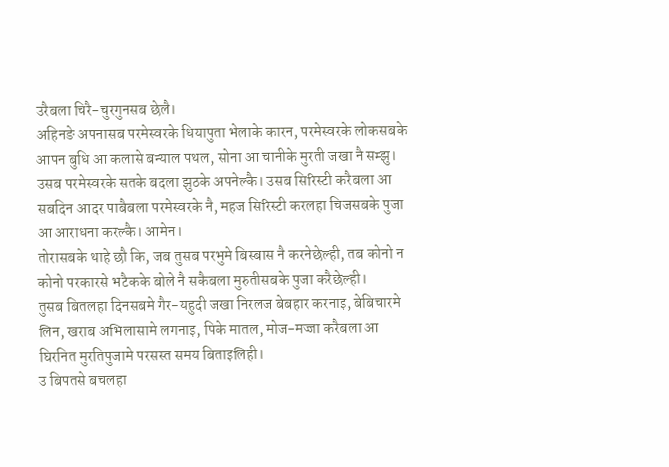उरैबला चिरै-चुरगुनसब छेलै।
अहिनङे अपनासब परमेस्वरके धियापुता भेलाके कारन, परमेस्वरके लोकसबके आपन बुधि आ कलासे बन्याल पथल, सोना आ चानीके मुरती जखा नै सम्झु।
उसब परमेस्वरके सतके बदला झुठके अपनेल्कै। उसब सिरिस्टी करैबला आ सबदिन आदर पाबैबला परमेस्वरके नै, महज सिरिस्टी करलहा चिजसबके पुजा आ आराधना करल्कै। आमेन।
तोरासबके थाहे छौ कि, जब तुसब परभुमे बिस्बास नै करनेछेल्ही, तब कोनो न कोनो परकारसे भटैकके बोले नै सकैबला मुरुतीसबके पुजा करैछेल्ही।
तुसब बितलहा दिनसबमे गैर-यहुदी जखा निरलज बेबहार करनाइ, बेबिचारमे लिन, खराब अभिलासामे लगनाइ, पिके मातल, मोज-मज्जा करैबला आ घिरनित मुरतिपुजामे परसस्त समय बिताइलिही।
उ बिपतसे बचलहा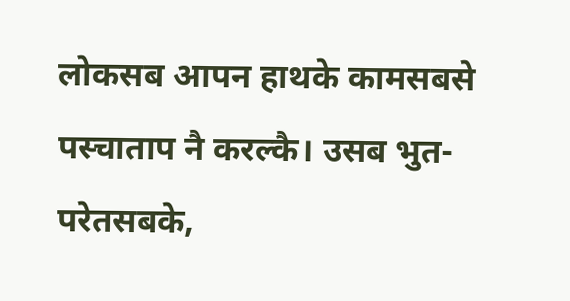लोकसब आपन हाथके कामसबसे पस्चाताप नै करल्कै। उसब भुत-परेतसबके,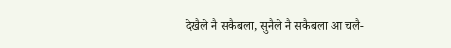देखैले नै सकैबला, सुनैले नै सकैबला आ चलै-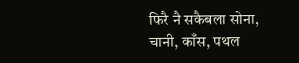फिरै नै सकैबला सोना, चानी, काँस, पथल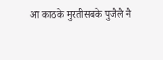आ काठके मुरतीसबके पुजैलै नै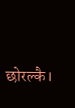छोरल्कै।